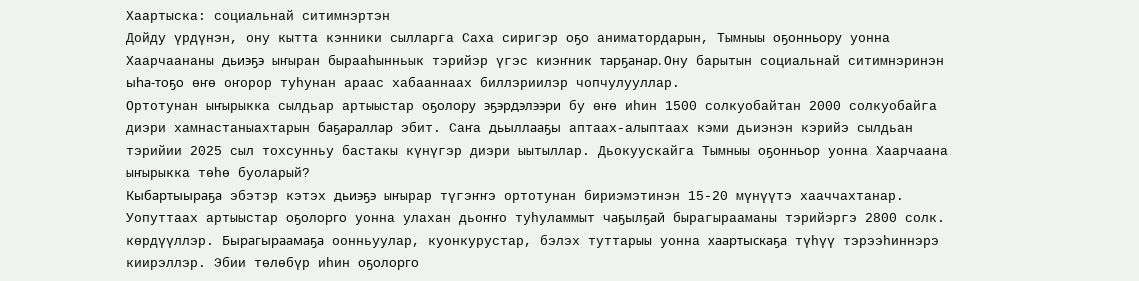Хаартыска: социальнай ситимнэртэн
Дойду үрдүнэн, ону кытта кэнники сылларга Саха сиригэр оҕо аниматордарын, Тымныы оҕонньору уонна Хаарчаананы дьиэҕэ ыҥыран бырааһынньык тэрийэр үгэс киэҥник тарҕанар. Ону барытын социальнай ситимнэринэн ыһа-тоҕо өҥө оҥорор туһунан араас хабааннаах биллэриилэр чопчулууллар.
Ортотунан ыҥырыкка сылдьар артыыстар оҕолору эҕэрдэлээри бу өҥө иһин 1500 солкуобайтан 2000 солкуобайга диэри хамнастаныахтарын баҕараллар эбит. Саҥа дьыллааҕы аптаах-алыптаах кэми дьиэнэн кэрийэ сылдьан тэрийии 2025 сыл тохсунньу бастакы күнүгэр диэри ыытыллар. Дьокуускайга Тымныы оҕонньор уонна Хаарчаана ыҥырыкка төһө буоларый?
Кыбартыыраҕа эбэтэр кэтэх дьиэҕэ ыҥырар түгэҥҥэ ортотунан бириэмэтинэн 15-20 мүнүүтэ хааччахтанар. Уопуттаах артыыстар оҕолорго уонна улахан дьоҥҥо туһуламмыт чаҕылҕай бырагырааманы тэрийэргэ 2800 солк. көрдүүллэр. Бырагыраамаҕа оонньуулар, куонкурустар, бэлэх туттарыы уонна хаартыскаҕа түһүү тэрээһиннэрэ киирэллэр. Эбии төлөбүр иһин оҕолорго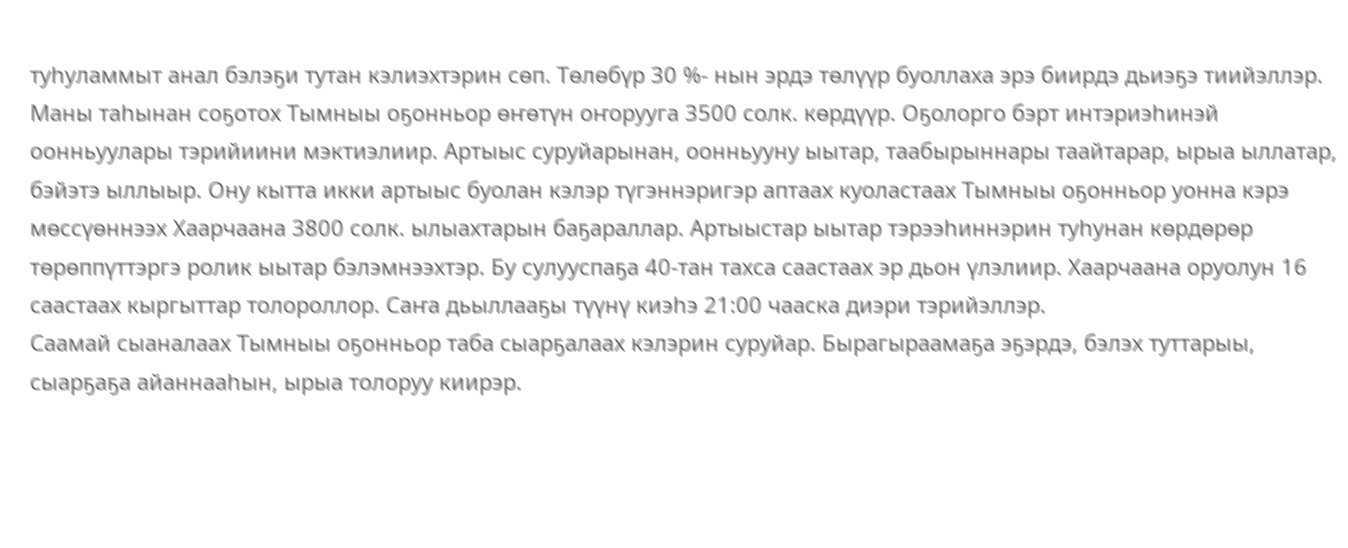туһуламмыт анал бэлэҕи тутан кэлиэхтэрин сөп. Төлөбүр 30 %- нын эрдэ төлүүр буоллаха эрэ биирдэ дьиэҕэ тиийэллэр.
Маны таһынан соҕотох Тымныы оҕонньор өҥөтүн оҥорууга 3500 солк. көрдүүр. Оҕолорго бэрт интэриэһинэй оонньуулары тэрийиини мэктиэлиир. Артыыс суруйарынан, оонньууну ыытар, таабырыннары таайтарар, ырыа ыллатар, бэйэтэ ыллыыр. Ону кытта икки артыыс буолан кэлэр түгэннэригэр аптаах куоластаах Тымныы оҕонньор уонна кэрэ мөссүөннээх Хаарчаана 3800 солк. ылыахтарын баҕараллар. Артыыстар ыытар тэрээһиннэрин туһунан көрдөрөр төрөппүттэргэ ролик ыытар бэлэмнээхтэр. Бу сулууспаҕа 40-тан тахса саастаах эр дьон үлэлиир. Хаарчаана оруолун 16 саастаах кыргыттар толороллор. Саҥа дьыллааҕы түүнү киэһэ 21:00 чааска диэри тэрийэллэр.
Саамай сыаналаах Тымныы оҕонньор таба сыарҕалаах кэлэрин суруйар. Бырагыраамаҕа эҕэрдэ, бэлэх туттарыы, сыарҕаҕа айаннааһын, ырыа толоруу киирэр.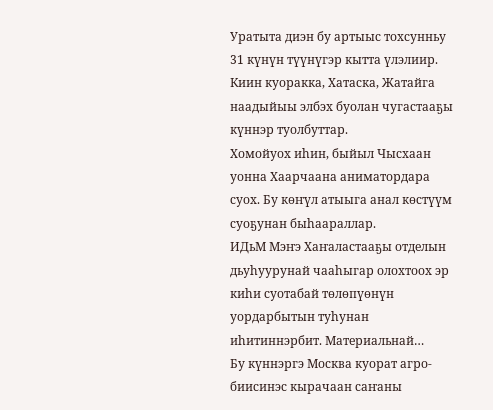Уратыта диэн бу артыыс тохсунньу 31 күнүн түүнүгэр кытта үлэлиир. Киин куоракка, Хатаска, Жатайга наадыйыы элбэх буолан чугастааҕы күннэр туолбуттар.
Хомойуох иһин, быйыл Чысхаан уонна Хаарчаана аниматордара суох. Бу көҥүл атыыга анал көстүүм суоҕунан быһаараллар.
ИДьМ Мэҥэ Хаҥаластааҕы отделын дьуһуурунай чааһыгар олохтоох эр киһи суотабай төлөпүөнүн уордарбытын туһунан иһитиннэрбит. Материальнай…
Бу күннэргэ Москва куорат агро-биисинэс кырачаан саҥаны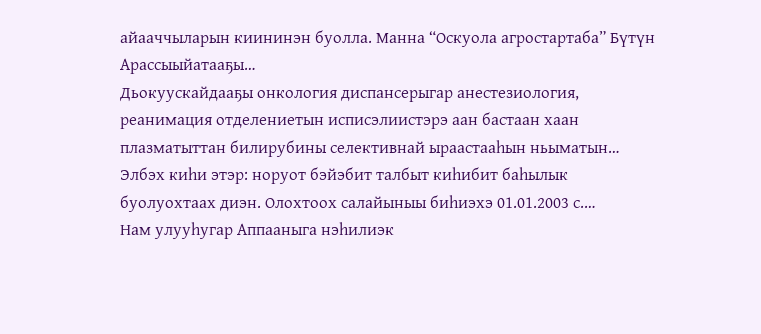айааччыларын киининэн буолла. Манна “Оскуола агростартаба” Бүтүн Арассыыйатааҕы…
Дьокуускайдааҕы онкология диспансерыгар анестезиология, реанимация отделениетын исписэлиистэрэ аан бастаан хаан плазматыттан билирубины селективнай ыраастааһын ньыматын…
Элбэх киһи этэр: норуот бэйэбит талбыт киһибит баһылык буолуохтаах диэн. Олохтоох салайыныы биһиэхэ 01.01.2003 с.…
Нам улууһугар Аппааныга нэһилиэк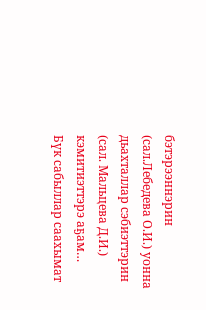бэтэрээннэрин (сал.Лебедева О.И.) уонна дьахталлар сэбиэттэрин (сал. Мальцева Д.И.) кэмитиэттэрэ аҕам…
Бүк сабыллар саахымат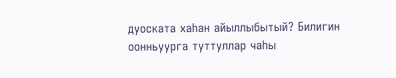дуоската хаһан айыллыбытый? Билигин оонньуурга туттуллар чаһы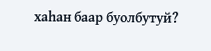хаһан баар буолбутуй?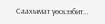Саахымат үөскээбит…